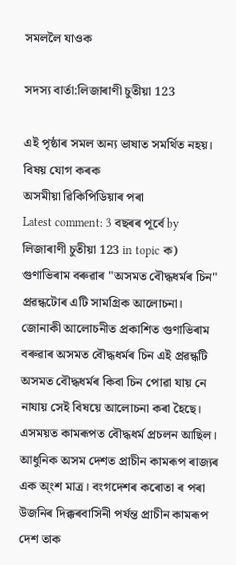সমললৈ যাওক

সদস্য বাৰ্তা:লিজাৰাণী চুতীয়া 123

এই পৃষ্ঠাৰ সমল অন্য ভাষাত সমৰ্থিত নহয়।
বিষয় যোগ কৰক
অসমীয়া ৱিকিপিডিয়াৰ পৰা
Latest comment: 3 বছৰৰ পূৰ্বে by লিজাৰাণী চুতীয়া 123 in topic ক) গুণাভিৰাম বৰুৱাৰ "অসমত বৌদ্ধধৰ্মৰ চিন" প্ৰৱন্ধটোৰ এটি সামগ্ৰিক আলোচনা। জোনাকী আলোচনীত প্ৰকাশিত গুণাভিৰাম বৰুৱাৰ অসমত বৌদ্ধধৰ্মৰ চিন এই প্ৰৱন্ধটি অসমত বৌদ্ধধৰ্মৰ কিবা চিন পোৱা যায় নে নাযায় সেই বিষয়ে আলোচনা কৰা হৈছে। এসময়ত কামৰূপত বৌদ্ধধৰ্ম প্ৰচলন আছিল। আধুনিক অসম দেশত প্ৰাচীন কামৰূপ ৰাজ্যৰ এক অ্ংশ মাত্ৰ। বংগদেশৰ কৰোতা ৰ পৰা উজনিৰ দিক্কৰবাসিনী পৰ্যন্ত প্ৰাচীন কামৰূপ দেশ তাক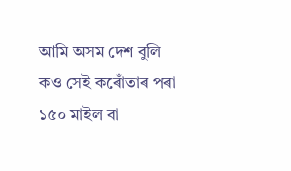আমি অসম দেশ বুলি কও সেই কৰোঁতাৰ পৰা ১৫০ মাইল বা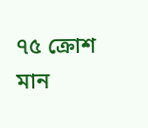৭৫ ক্ৰোশ মান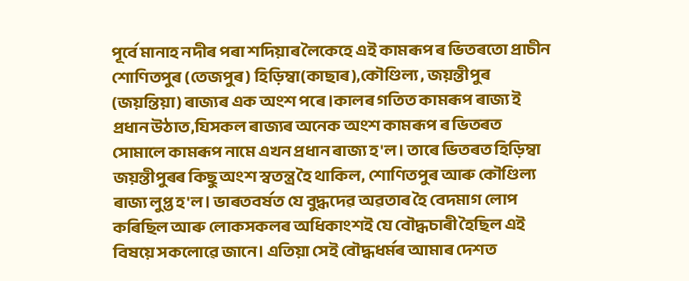পূৰ্বে মানাহ নদীৰ পৰা শদিয়াৰ লৈকেহে এই কামৰূপ ৰ ভিতৰতো প্ৰাচীন শোণিতপুৰ (তেজপুৰ) হিড়িম্বা(কাছাৰ),কৌণ্ডিল্য , জয়ন্তীপুৰ (জয়ন্তিয়া) ৰাজ্যৰ এক অংশ পৰে ।কালৰ গতিত কামৰূপ ৰাজ্য ই প্ৰধান উঠাত,যিসকল ৰাজ্যৰ অনেক অংশ কামৰূপ ৰ ভিতৰত সোমালে কামৰূপ নামে এখন প্ৰধান ৰাজ্য হ'ল। তাৰে ভিতৰত হিড়িম্বা জয়ন্তীপুৰৰ কিছু অংশ স্বতন্ত্ৰ হৈ থাকিল, শোণিতপুৰ আৰু কৌণ্ডিল্য ৰাজ্য লুপ্ত হ'ল। ভাৰতবৰ্ষত যে বুদ্ধদেৱ অৱতাৰ হৈ বেদমাগ লোপ কৰিছিল আৰু লোকসকলৰ অধিকাংশই যে বৌদ্ধচাৰী হৈছিল এই বিষয়ে সকলোৱে জানে। এতিয়া সেই বৌদ্ধধৰ্মৰ আমাৰ দেশত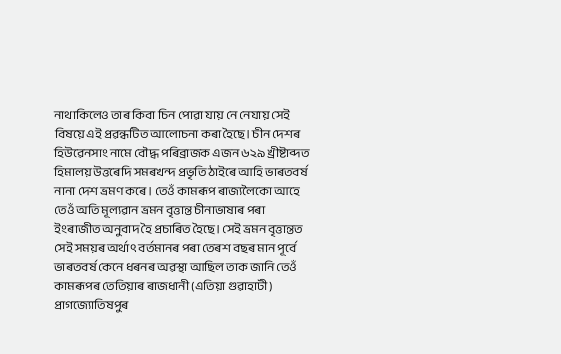নাথাকিলেও তাৰ কিবা চিন পোৱা যায় নে নেযায় সেই বিষয়ে এই প্ৰৱন্ধটিত আলোচনা কৰা হৈছে। চীন দেশৰ হিউৱেনসাং নামে বৌদ্ধ পৰিব্ৰাজক এজন ৬২৯ খ্ৰীষ্টাব্দত হিমালয় উত্তৰেদি সমৰখ‌ন্দ প্ৰভৃতি ঠাইৰে আহি ভাৰতবৰ্ষ নানা দেশ ভ্ৰমণ কৰে। তেওঁ কামৰূপ ৰাজ্যলৈকো আহে তেওঁ অতি মূল্যৱান ভ্ৰমন বৃত্তান্ত চীনাভাষাৰ পৰা ইংৰাজীত অনুবাদ হৈ প্ৰচাৰিত হৈছে। সেই ভ্ৰমন বৃত্তান্তত সেই সময়ৰ অৰ্থাৎ বৰ্তমানৰ পৰা তেৰশ বছৰ মান পূৰ্বে ভাৰতবৰ্ষ কেনে ধৰনৰ অৱস্থা আছিল তাক জানি তেওঁ কামৰূপৰ তেতিয়াৰ ৰাজধানী (এতিয়া গুৱাহাটী) প্ৰাগজ্যোতিষপুৰ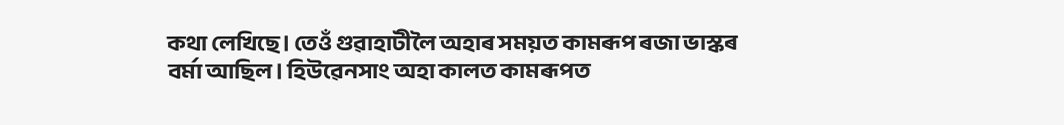কথা লেখিছে। তেওঁ গুৱাহাটীলৈ অহাৰ সময়ত কামৰূপ ৰজা ভাস্কৰ বৰ্মা আছিল। হিউৱেনসাং অহা কালত কামৰূপত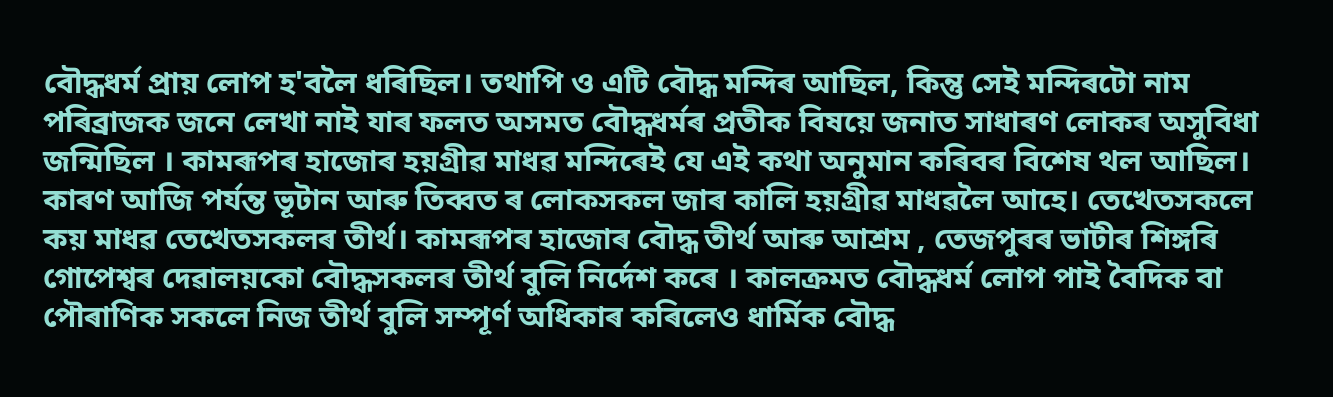বৌদ্ধধৰ্ম প্ৰায় লোপ হ'বলৈ ধৰিছিল। তথাপি ও এটি বৌদ্ধ মন্দিৰ আছিল, কিন্তু সেই মন্দিৰটো নাম পৰিব্ৰাজক জনে লেখা নাই যাৰ ফলত অসমত বৌদ্ধধৰ্মৰ প্ৰতীক বিষয়ে জনাত সাধাৰণ লোকৰ অসুবিধা জন্মিছিল । কামৰূপৰ হাজোৰ হয়গ্ৰীৱ মাধৱ মন্দিৰেই যে এই কথা অনুমান কৰিবৰ বিশেষ থল আছিল। কাৰণ আজি পৰ্যন্ত ভূটান আৰু তিব্বত ৰ লোকসকল জাৰ কালি হয়গ্ৰীৱ মাধৱলৈ আহে। তেখেতসকলে কয় মাধৱ তেখেতসকলৰ তীৰ্থ। কামৰূপৰ হাজোৰ বৌদ্ধ তীৰ্থ আৰু আশ্ৰম , তেজপুৰৰ ভাটীৰ শিঙ্গৰি গোপেশ্বৰ দেৱালয়কো বৌদ্ধসকলৰ তীৰ্থ বুলি নিৰ্দেশ কৰে । কালক্ৰমত বৌদ্ধধৰ্ম লোপ পাই বৈদিক বা পৌৰাণিক সকলে নিজ তীৰ্থ বুলি সম্পূৰ্ণ অধিকাৰ কৰিলেও ধাৰ্মিক বৌদ্ধ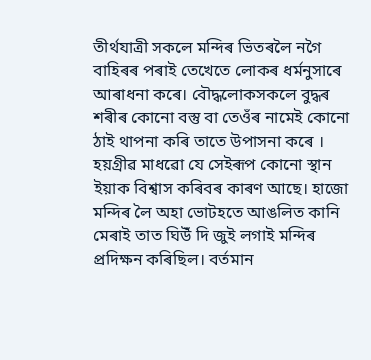তীৰ্থযাত্ৰী সকলে মন্দিৰ ভিতৰলৈ নগৈ বাহিৰৰ পৰাই তেখেতে লোকৰ ধৰ্মনুসাৰে আৰাধনা কৰে। বৌদ্ধলোকসকলে বুদ্ধৰ শৰীৰ কোনো বস্তু বা তেওঁৰ নামেই কোনো ঠাই থাপনা কৰি তাতে উপাসনা কৰে । হয়গ্ৰীৱ মাধৱো যে সেইৰূপ কোনো স্থান ইয়াক বিশ্বাস কৰিবৰ কাৰণ আছে। হাজো মন্দিৰ লৈ অহা ভোটহতে আঙলিত কানি মেৰাই তাত ঘিউঁ দি জুই লগাই মন্দিৰ প্ৰদিক্ষন কৰিছিল। বৰ্তমান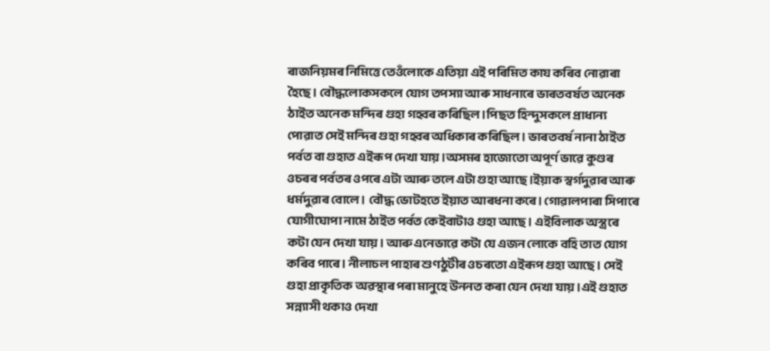ৰাজনিয়মৰ নিমিত্তে তেওঁলোকে এতিয়া এই পৰিমিত কায কৰিব নোৱাৰা হৈছে। বৌদ্ধলোকসকলে যোগ তপস্যা আৰু সাধনাৰে ভাৰতবৰ্ষত অনেক ঠাইত অনেক মন্দিৰ গুহা গহ্বৰ কৰিছিল।পিছত হিন্দুসকলে প্ৰাধান্য পোৱাত সেই মন্দিৰ গুহা গহ্বৰ অধিকাৰ কৰিছিল। ভাৰতবৰ্ষ নানা ঠাইত পৰ্বত বা গুহাত এইৰূপ দেখা যায়।অসমৰ হাজোতো অপূৰ্ণ ভাৱে কুণ্ডৰ ওচৰৰ পৰ্বতৰ ওপৰে এটা আৰু তলে এটা গুহা আছে ।ইয়াক স্বৰ্গদুৱাৰ আৰু ধৰ্মদুৱাৰ বোলে। বৌদ্ধ ভোটহতে ইয়াত আৰধনা কৰে। গোৱালপাৰা সিপাৰে যোগীঘোপা নামে ঠাইত পৰ্বত কেইবাটাও গুহা আছে। এইবিলাক অস্ত্ৰৰে কটা যেন দেখা যায়। আৰু এনেভাৱে কটা যে এজন লোকে বহি তাত যোগ কৰিব পাৰে। নীলাচল পাহাৰ শুণঠুটীৰ ওচৰতো এইৰূপ গুহা আছে। সেই গুহা প্ৰাকৃতিক অৱস্থাৰ পৰা মানুহে উন‌‌নত কৰা যেন দেখা যায়।এই গুহাত সন্ন্যাসী থকাও দেখা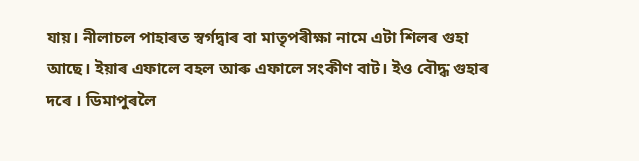যায়। নীলাচল পাহাৰত স্বৰ্গদ্বাৰ বা মাতৃপৰীক্ষা নামে এটা শিলৰ গুহা আছে। ইয়াৰ এফালে বহল আৰু এফালে সংকীণ বাট। ইও বৌদ্ধ গুহাৰ দৰে । ডিমাপুৰলৈ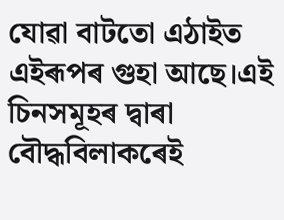যোৱা বাটতো এঠাইত এইৰূপৰ গুহা আছে।এই চিনসমূহৰ দ্বাৰা বৌদ্ধবিলাকৰেই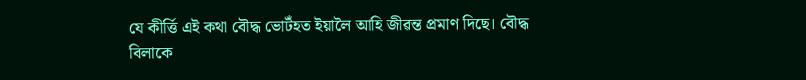যে কীৰ্ত্তি এই কথা বৌদ্ধ ভোটঁহত ইয়ালৈ আহি জীৱন্ত প্ৰমাণ দিছে। বৌদ্ধ বিলাকে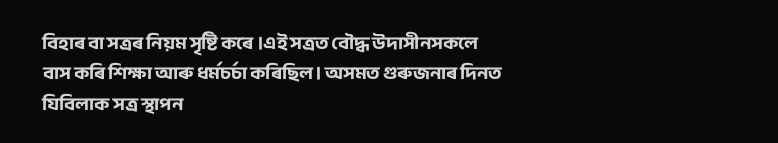বিহাৰ বা সত্ৰৰ নিয়ম সৃষ্টি কৰে ।এই সত্ৰত বৌদ্ধ উদাসীনসকলে বাস কৰি শিক্ষা আৰু ধৰ্মচৰ্চা কৰিছিল। অসমত গুৰুজনাৰ দিনত যিবিলাক সত্ৰ স্থাপন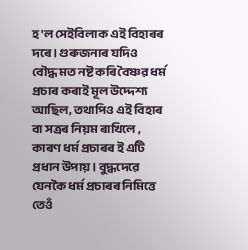হ'ল সেইবিলাক এই বিহাৰৰ দৰে। গুৰুজনাৰ যদিও বৌদ্ধ ‌মত নষ্ট কৰি বৈষ্ণৱ ধৰ্ম প্ৰচাৰ কৰাই মূল উদ্দেশ্য আছিল, তথাপিও এই বিহাৰ বা সত্ৰৰ নিয়ম ৰাখিলে , কাৰণ ধৰ্ম প্ৰচাৰৰ ই এটি প্ৰধান উপায়। বুদ্ধদেৱে যেনকৈ ধৰ্ম প্ৰচাৰৰ নিমিত্তে তেওঁ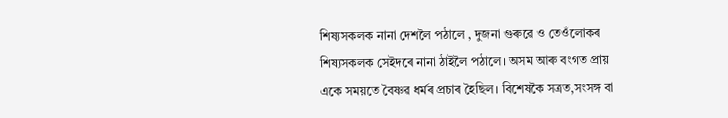শিষ্যসকলক নানা দেশলৈ পঠালে , দুজনা গুৰুৱে ও তেওঁলোকৰ শিষ্যসকলক সেইদৰে নানা ঠাইলৈ পঠালে। অসম আৰু বংগত প্ৰায় একে সময়তে বৈষ্ণৱ ধৰ্মৰ প্ৰচাৰ হৈছিল। বিশেষকৈ সত্ৰত,সংসঙ্গ বা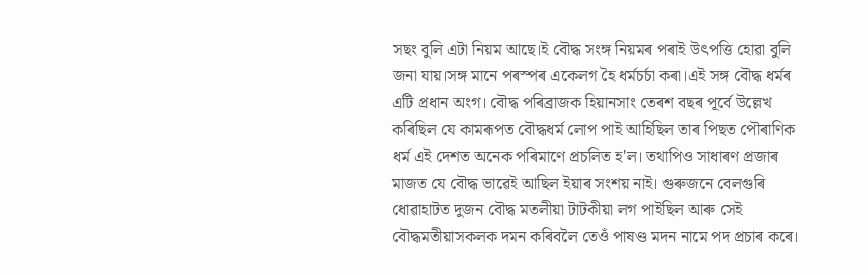সছং বুলি এটা নিয়ম আছে।ই বৌদ্ধ সংঙ্গ নিয়মৰ পৰাই উৎপত্তি হোৱা বুলি জনা যায়।সঙ্গ মানে পৰস্পৰ একেলগ হৈ ধৰ্মচৰ্চা কৰা।এই সঙ্গ বৌদ্ধ ধৰ্মৰ এটি প্ৰধান অংগ। বৌদ্ধ পৰিব্ৰাজক হিয়ানসাং তেৰশ বছৰ পূৰ্বে উল্লেখ কৰিছিল যে কামৰূপত বৌদ্ধধৰ্ম লোপ পাই আহিছিল তাৰ পিছত পৌৰাণিক ধৰ্ম এই দেশত অনেক পৰিমাণে প্ৰচলিত হ'ল। তথাপিও সাধাৰণ প্ৰজাৰ মাজত যে বৌদ্ধ ভাৱেই আছিল ইয়াৰ সংশয় নাই। গুৰুজনে বেলগুৰি ধোৱাহাটত দুজন বৌদ্ধ মতলীয়া টাটকীয়া লগ পাইছিল আৰু সেই বৌদ্ধমতীয়াসকলক দমন কৰিবলৈ তেওঁ পাষণ্ড মদন নামে পদ প্ৰচাৰ কৰে।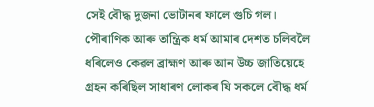সেই বৌদ্ধ দুজনা ভোটানৰ ফালে গুচি গল। পৌৰাণিক আৰু তান্ত্ৰিক ধৰ্ম আমাৰ দেশত চলিবলৈ ধৰিলেও কেৱল ব্ৰাহ্মণ আৰু আন উচ্চ জাতিয়েহে গ্ৰহন কৰিছিল সাধাৰণ লোকৰ যি সকলে বৌদ্ধ ধৰ্ম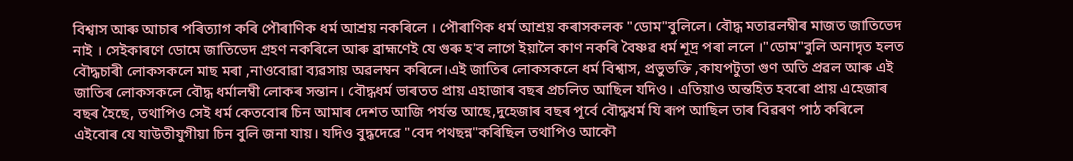বিশ্বাস আৰু আচাৰ পৰিত্যাগ কৰি পৌৰাণিক ধৰ্ম আশ্ৰয় নকৰিলে । পৌৰাণিক ধৰ্ম আশ্ৰয় কৰাসকলক "ডোম"বুলিলে। বৌদ্ধ মতাৱলম্বীৰ মাজত জাতিভেদ নাই । সেইকাৰণে ডোমে জাতিভেদ গ্ৰহণ নকৰিলে আৰু ব্ৰাহ্মণেই যে গুৰু হ'ব লাগে ইয়ালৈ কাণ নকৰি বৈষ্ণৱ ধৰ্ম শূদ্ৰ পৰা ললে ।"ডোম"বুলি অনাদৃত হলত বৌদ্ধচাৰী লোকসকলে মাছ মৰা ,নাওবোৱা ব্যৱসায় অৱলম্বন কৰিলে।এই জাতিৰ লোকসকলে ধৰ্ম বিশ্বাস, প্ৰভুভক্তি ,কাযপটুতা গুণ অতি প্ৰৱল আৰু এই জাতিৰ লোকসকলে বৌদ্ধ ধৰ্মালম্বী লোকৰ সন্তান। বৌদ্ধধৰ্ম ভাৰতত প্ৰায় এহাজাৰ বছৰ প্ৰচলিত আছিল যদিও। এতিয়াও অন্তহিত হবৰো প্ৰায় এহেজাৰ বছৰ হৈছে, তথাপিও সেই ধৰ্ম কেতবোৰ চিন আমাৰ দেশত আজি পৰ্যন্ত আছে,দুহেজাৰ বছৰ পূৰ্বে বৌদ্ধধৰ্ম যি ৰূপ আছিল তাৰ বিৱৰণ পাঠ কৰিলে এইবোৰ যে যাউতীযুগীয়া চিন বুলি জনা যায়। যদিও বুদ্ধদেৱে "বেদ পথছন্ন"কৰিছিল তথাপিও আকৌ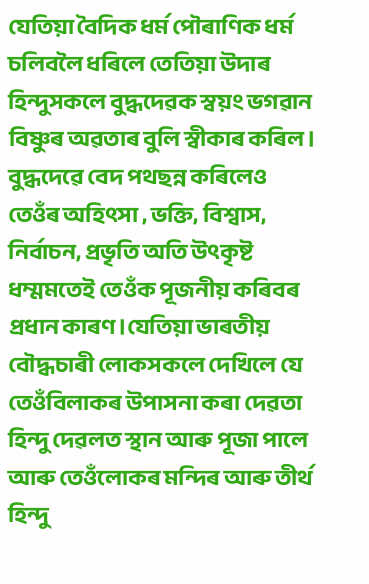যেতিয়া বৈদিক ধৰ্ম পৌৰাণিক ধৰ্ম চলিবলৈ ধৰিলে তেতিয়া উদাৰ হিন্দুসকলে বুদ্ধদেৱক স্বয়ং ভগৱান বিষ্ণুৰ অৱতাৰ বুলি স্বীকাৰ কৰিল। বুদ্ধদেৱে বেদ পথছন্ন কৰিলেও তেওঁৰ অহিৎসা , ভক্তি, বিশ্বাস, নিৰ্বাচন, প্ৰভৃতি অতি উৎকৃষ্ট ধম্মমতেই তেওঁক পূজনীয় কৰিবৰ প্ৰধান কাৰণ।যেতিয়া ভাৰতীয় বৌদ্ধচাৰী লোকসকলে দেখিলে যে তেওঁবিলাকৰ উপাসনা কৰা দেৱতা হিন্দু দেৱলত স্থান আৰু পূজা পালে আৰু তেওঁলোকৰ মন্দিৰ আৰু তীৰ্থ হিন্দু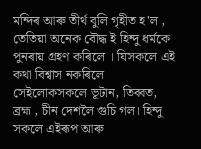মন্দিৰ আৰু তীৰ্থ বুলি গৃহীত হ'ল , তেতিয়া অনেক বৌদ্ধ ই হিন্দু ধৰ্মকে পুনৰায় গ্ৰহণ কৰিলে । যিসকলে এই কথা বিশ্বাস নকৰিলে সেইলোকসকলে ভূটান, তিব্বত, ব্ৰহ্ম , চীন দেশলৈ গুচি গল। হিন্দু সকলে এইৰূপ আৰু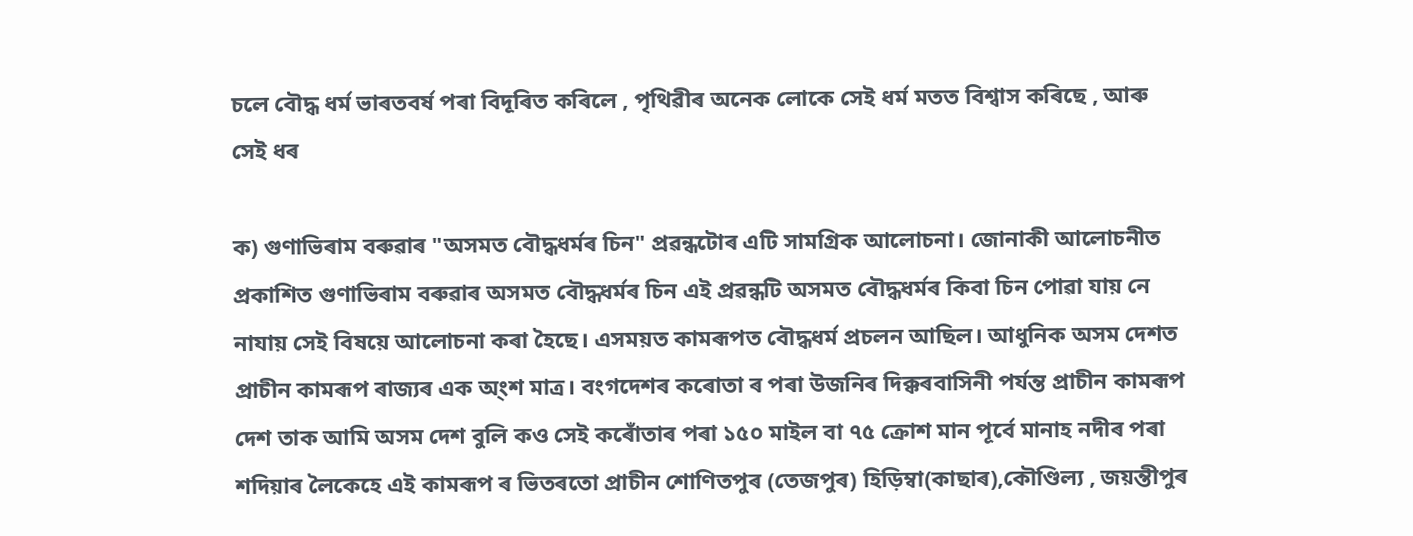চলে বৌদ্ধ ধৰ্ম ভাৰতবৰ্ষ পৰা বিদূৰিত কৰিলে , পৃথিৱীৰ অনেক লোকে সেই ধৰ্ম মতত বিশ্বাস কৰিছে , আৰু সেই ধৰ

ক) গুণাভিৰাম বৰুৱাৰ "অসমত বৌদ্ধধৰ্মৰ চিন" প্ৰৱন্ধটোৰ এটি সামগ্ৰিক আলোচনা। জোনাকী আলোচনীত প্ৰকাশিত গুণাভিৰাম বৰুৱাৰ অসমত বৌদ্ধধৰ্মৰ চিন এই প্ৰৱন্ধটি অসমত বৌদ্ধধৰ্মৰ কিবা চিন পোৱা যায় নে নাযায় সেই বিষয়ে আলোচনা কৰা হৈছে। এসময়ত কামৰূপত বৌদ্ধধৰ্ম প্ৰচলন আছিল। আধুনিক অসম দেশত প্ৰাচীন কামৰূপ ৰাজ্যৰ এক অ্ংশ মাত্ৰ। বংগদেশৰ কৰোতা ৰ পৰা উজনিৰ দিক্কৰবাসিনী পৰ্যন্ত প্ৰাচীন কামৰূপ দেশ তাক আমি অসম দেশ বুলি কও সেই কৰোঁতাৰ পৰা ১৫০ মাইল বা ৭৫ ক্ৰোশ মান পূৰ্বে মানাহ নদীৰ পৰা শদিয়াৰ লৈকেহে এই কামৰূপ ৰ ভিতৰতো প্ৰাচীন শোণিতপুৰ (তেজপুৰ) হিড়িম্বা(কাছাৰ),কৌণ্ডিল্য , জয়ন্তীপুৰ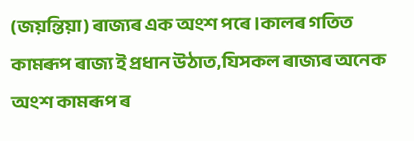(জয়ন্তিয়া) ৰাজ্যৰ এক অংশ পৰে ।কালৰ গতিত কামৰূপ ৰাজ্য ই প্ৰধান উঠাত,যিসকল ৰাজ্যৰ অনেক অংশ কামৰূপ ৰ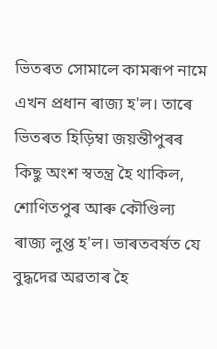ভিতৰত সোমালে কামৰূপ নামে এখন প্ৰধান ৰাজ্য হ'ল। তাৰে ভিতৰত হিড়িম্বা জয়ন্তীপুৰৰ কিছু অংশ স্বতন্ত্ৰ হৈ থাকিল, শোণিতপুৰ আৰু কৌণ্ডিল্য ৰাজ্য লুপ্ত হ'ল। ভাৰতবৰ্ষত যে বুদ্ধদেৱ অৱতাৰ হৈ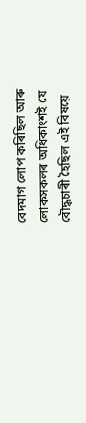বেদমাগ লোপ কৰিছিল আৰু লোকসকলৰ অধিকাংশই যে বৌদ্ধচাৰী হৈছিল এই বিষয়ে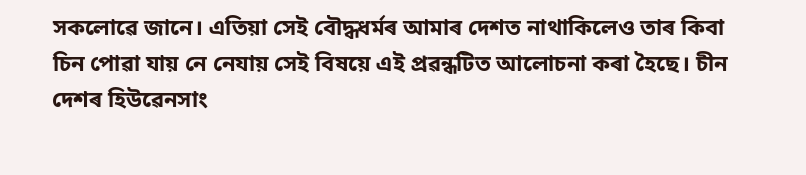সকলোৱে জানে। এতিয়া সেই বৌদ্ধধৰ্মৰ আমাৰ দেশত নাথাকিলেও তাৰ কিবা চিন পোৱা যায় নে নেযায় সেই বিষয়ে এই প্ৰৱন্ধটিত আলোচনা কৰা হৈছে। চীন দেশৰ হিউৱেনসাং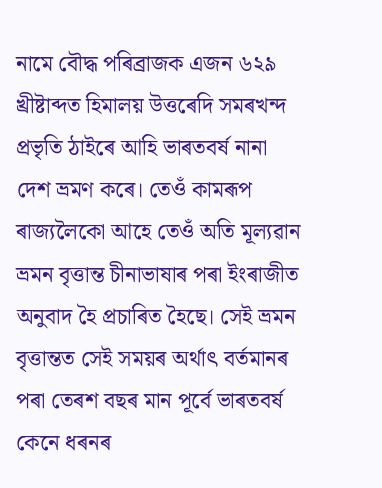নামে বৌদ্ধ পৰিব্ৰাজক এজন ৬২৯ খ্ৰীষ্টাব্দত হিমালয় উত্তৰেদি সমৰখ‌ন্দ প্ৰভৃতি ঠাইৰে আহি ভাৰতবৰ্ষ নানা দেশ ভ্ৰমণ কৰে। তেওঁ কামৰূপ ৰাজ্যলৈকো আহে তেওঁ অতি মূল্যৱান ভ্ৰমন বৃত্তান্ত চীনাভাষাৰ পৰা ইংৰাজীত অনুবাদ হৈ প্ৰচাৰিত হৈছে। সেই ভ্ৰমন বৃত্তান্তত সেই সময়ৰ অৰ্থাৎ বৰ্তমানৰ পৰা তেৰশ বছৰ মান পূৰ্বে ভাৰতবৰ্ষ কেনে ধৰনৰ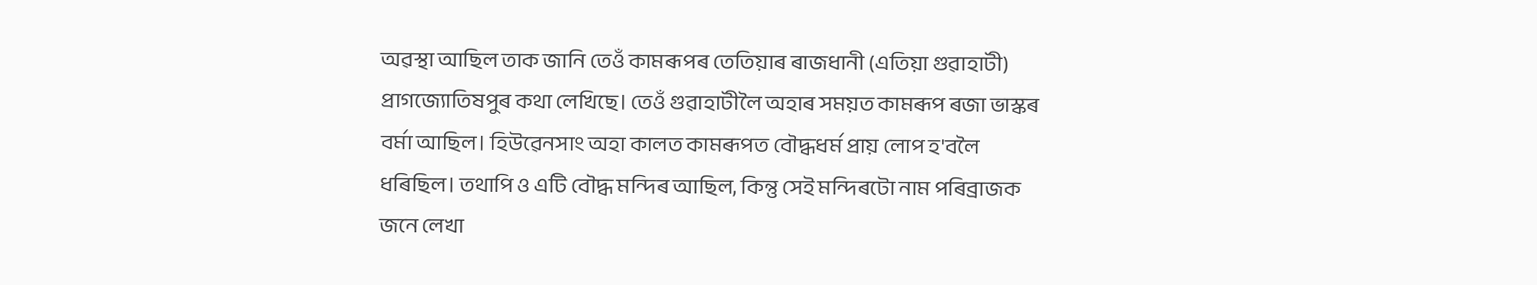অৱস্থা আছিল তাক জানি তেওঁ কামৰূপৰ তেতিয়াৰ ৰাজধানী (এতিয়া গুৱাহাটী) প্ৰাগজ্যোতিষপুৰ কথা লেখিছে। তেওঁ গুৱাহাটীলৈ অহাৰ সময়ত কামৰূপ ৰজা ভাস্কৰ বৰ্মা আছিল। হিউৱেনসাং অহা কালত কামৰূপত বৌদ্ধধৰ্ম প্ৰায় লোপ হ'বলৈ ধৰিছিল। তথাপি ও এটি বৌদ্ধ মন্দিৰ আছিল, কিন্তু সেই মন্দিৰটো নাম পৰিব্ৰাজক জনে লেখা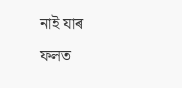নাই যাৰ ফলত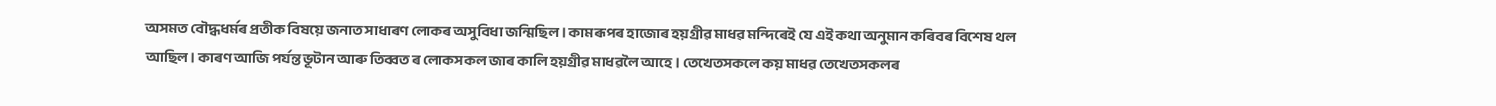অসমত বৌদ্ধধৰ্মৰ প্ৰতীক বিষয়ে জনাত সাধাৰণ লোকৰ অসুবিধা জন্মিছিল । কামৰূপৰ হাজোৰ হয়গ্ৰীৱ মাধৱ মন্দিৰেই যে এই কথা অনুমান কৰিবৰ বিশেষ থল আছিল। কাৰণ আজি পৰ্যন্ত ভূটান আৰু তিব্বত ৰ লোকসকল জাৰ কালি হয়গ্ৰীৱ মাধৱলৈ আহে। তেখেতসকলে কয় মাধৱ তেখেতসকলৰ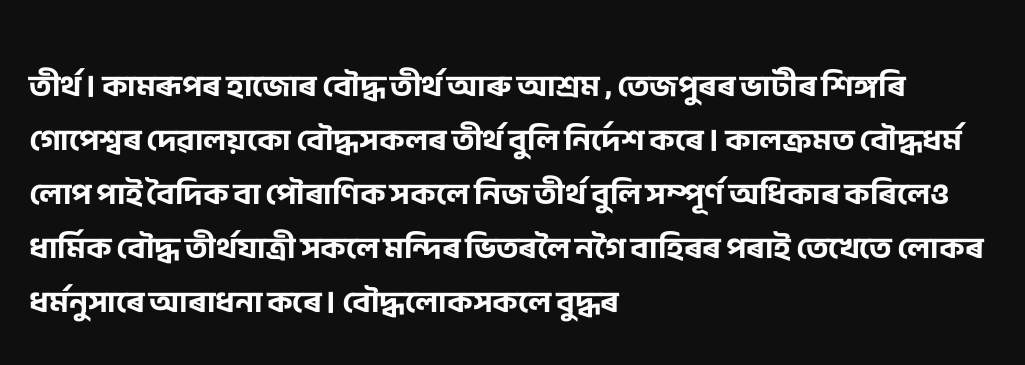তীৰ্থ। কামৰূপৰ হাজোৰ বৌদ্ধ তীৰ্থ আৰু আশ্ৰম , তেজপুৰৰ ভাটীৰ শিঙ্গৰি গোপেশ্বৰ দেৱালয়কো বৌদ্ধসকলৰ তীৰ্থ বুলি নিৰ্দেশ কৰে । কালক্ৰমত বৌদ্ধধৰ্ম লোপ পাই বৈদিক বা পৌৰাণিক সকলে নিজ তীৰ্থ বুলি সম্পূৰ্ণ অধিকাৰ কৰিলেও ধাৰ্মিক বৌদ্ধ তীৰ্থযাত্ৰী সকলে মন্দিৰ ভিতৰলৈ নগৈ বাহিৰৰ পৰাই তেখেতে লোকৰ ধৰ্মনুসাৰে আৰাধনা কৰে। বৌদ্ধলোকসকলে বুদ্ধৰ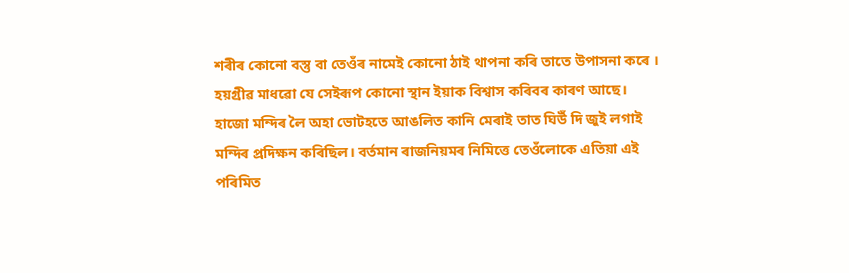শৰীৰ কোনো বস্তু বা তেওঁৰ নামেই কোনো ঠাই থাপনা কৰি তাতে উপাসনা কৰে । হয়গ্ৰীৱ মাধৱো যে সেইৰূপ কোনো স্থান ইয়াক বিশ্বাস কৰিবৰ কাৰণ আছে। হাজো মন্দিৰ লৈ অহা ভোটহতে আঙলিত কানি মেৰাই তাত ঘিউঁ দি জুই লগাই মন্দিৰ প্ৰদিক্ষন কৰিছিল। বৰ্তমান ৰাজনিয়মৰ নিমিত্তে তেওঁলোকে এতিয়া এই পৰিমিত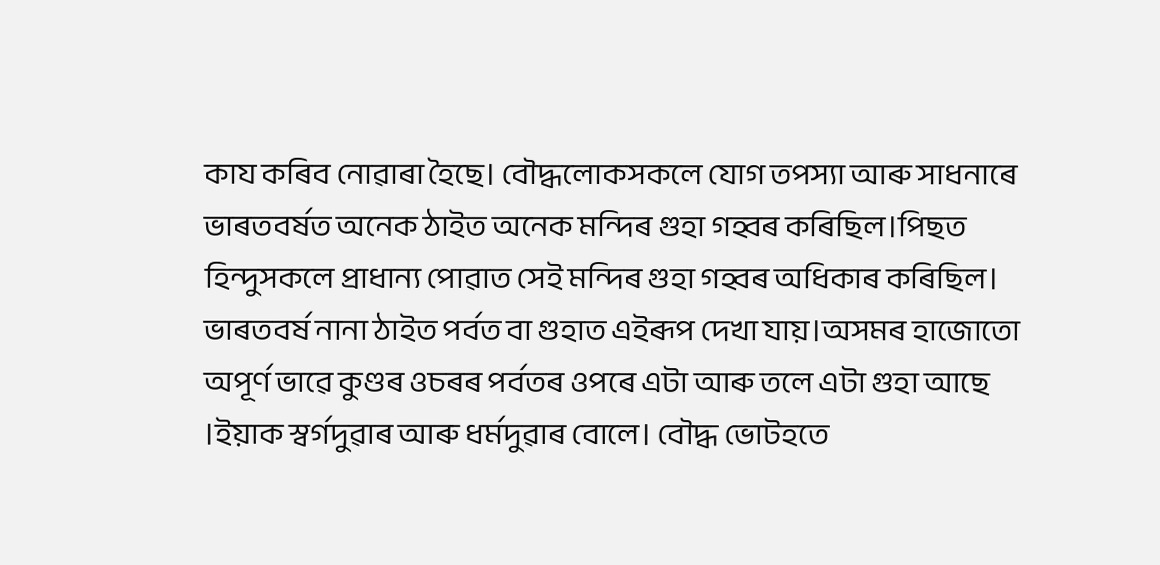কায কৰিব নোৱাৰা হৈছে। বৌদ্ধলোকসকলে যোগ তপস্যা আৰু সাধনাৰে ভাৰতবৰ্ষত অনেক ঠাইত অনেক মন্দিৰ গুহা গহ্বৰ কৰিছিল।পিছত হিন্দুসকলে প্ৰাধান্য পোৱাত সেই মন্দিৰ গুহা গহ্বৰ অধিকাৰ কৰিছিল। ভাৰতবৰ্ষ নানা ঠাইত পৰ্বত বা গুহাত এইৰূপ দেখা যায়।অসমৰ হাজোতো অপূৰ্ণ ভাৱে কুণ্ডৰ ওচৰৰ পৰ্বতৰ ওপৰে এটা আৰু তলে এটা গুহা আছে ।ইয়াক স্বৰ্গদুৱাৰ আৰু ধৰ্মদুৱাৰ বোলে। বৌদ্ধ ভোটহতে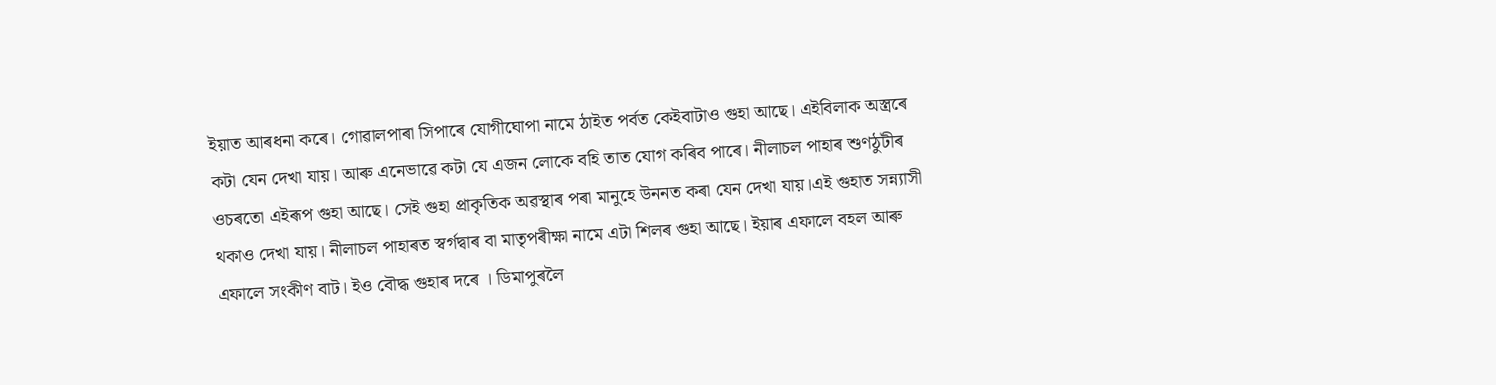ইয়াত আৰধনা কৰে। গোৱালপাৰা সিপাৰে যোগীঘোপা নামে ঠাইত পৰ্বত কেইবাটাও গুহা আছে। এইবিলাক অস্ত্ৰৰে কটা যেন দেখা যায়। আৰু এনেভাৱে কটা যে এজন লোকে বহি তাত যোগ কৰিব পাৰে। নীলাচল পাহাৰ শুণঠুটীৰ ওচৰতো এইৰূপ গুহা আছে। সেই গুহা প্ৰাকৃতিক অৱস্থাৰ পৰা মানুহে উন‌‌নত কৰা যেন দেখা যায়।এই গুহাত সন্ন্যাসী থকাও দেখা যায়। নীলাচল পাহাৰত স্বৰ্গদ্বাৰ বা মাতৃপৰীক্ষা নামে এটা শিলৰ গুহা আছে। ইয়াৰ এফালে বহল আৰু এফালে সংকীণ বাট। ইও বৌদ্ধ গুহাৰ দৰে । ডিমাপুৰলৈ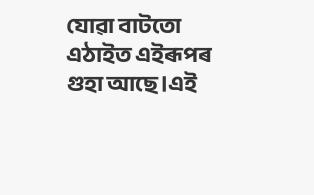যোৱা বাটতো এঠাইত এইৰূপৰ গুহা আছে।এই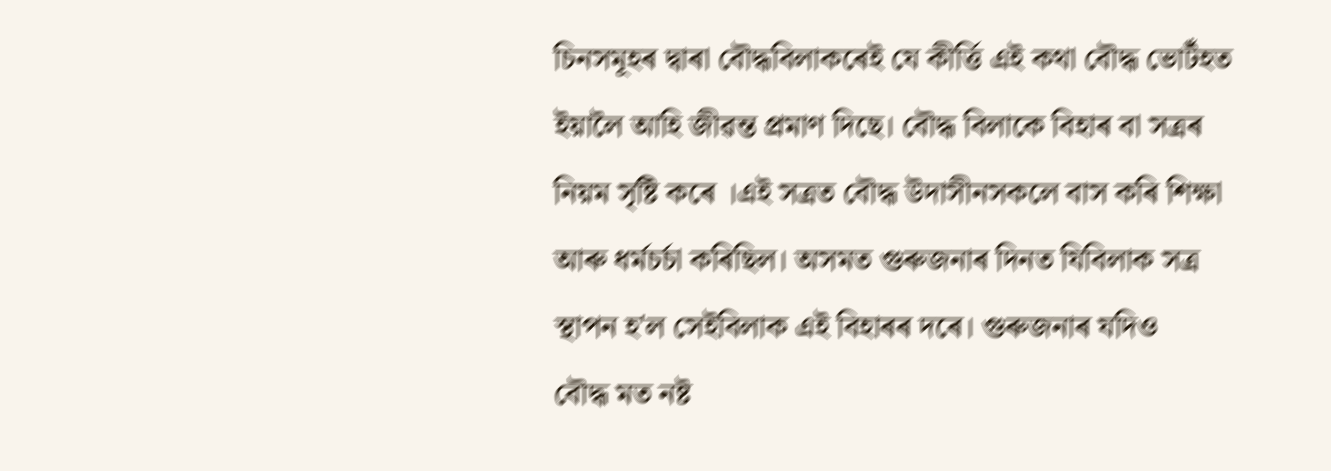চিনসমূহৰ দ্বাৰা বৌদ্ধবিলাকৰেই যে কীৰ্ত্তি এই কথা বৌদ্ধ ভোটঁহত ইয়ালৈ আহি জীৱন্ত প্ৰমাণ দিছে। বৌদ্ধ বিলাকে বিহাৰ বা সত্ৰৰ নিয়ম সৃষ্টি কৰে ।এই সত্ৰত বৌদ্ধ উদাসীনসকলে বাস কৰি শিক্ষা আৰু ধৰ্মচৰ্চা কৰিছিল। অসমত গুৰুজনাৰ দিনত যিবিলাক সত্ৰ স্থাপন হ'ল সেইবিলাক এই বিহাৰৰ দৰে। গুৰুজনাৰ যদিও বৌদ্ধ ‌মত নষ্ট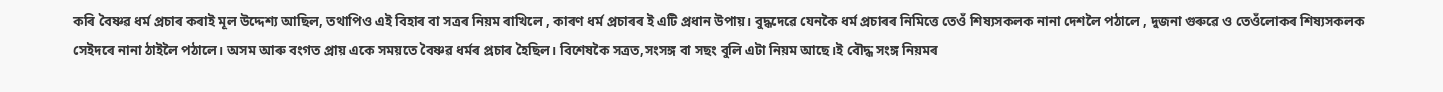কৰি বৈষ্ণৱ ধৰ্ম প্ৰচাৰ কৰাই মূল উদ্দেশ্য আছিল, তথাপিও এই বিহাৰ বা সত্ৰৰ নিয়ম ৰাখিলে , কাৰণ ধৰ্ম প্ৰচাৰৰ ই এটি প্ৰধান উপায়। বুদ্ধদেৱে যেনকৈ ধৰ্ম প্ৰচাৰৰ নিমিত্তে তেওঁ শিষ্যসকলক নানা দেশলৈ পঠালে , দুজনা গুৰুৱে ও তেওঁলোকৰ শিষ্যসকলক সেইদৰে নানা ঠাইলৈ পঠালে। অসম আৰু বংগত প্ৰায় একে সময়তে বৈষ্ণৱ ধৰ্মৰ প্ৰচাৰ হৈছিল। বিশেষকৈ সত্ৰত,সংসঙ্গ বা সছং বুলি এটা নিয়ম আছে।ই বৌদ্ধ সংঙ্গ নিয়মৰ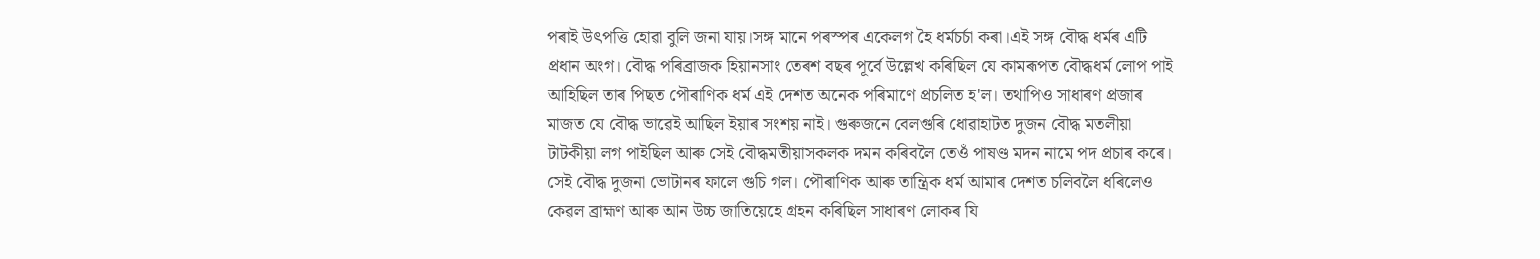পৰাই উৎপত্তি হোৱা বুলি জনা যায়।সঙ্গ মানে পৰস্পৰ একেলগ হৈ ধৰ্মচৰ্চা কৰা।এই সঙ্গ বৌদ্ধ ধৰ্মৰ এটি প্ৰধান অংগ। বৌদ্ধ পৰিব্ৰাজক হিয়ানসাং তেৰশ বছৰ পূৰ্বে উল্লেখ কৰিছিল যে কামৰূপত বৌদ্ধধৰ্ম লোপ পাই আহিছিল তাৰ পিছত পৌৰাণিক ধৰ্ম এই দেশত অনেক পৰিমাণে প্ৰচলিত হ'ল। তথাপিও সাধাৰণ প্ৰজাৰ মাজত যে বৌদ্ধ ভাৱেই আছিল ইয়াৰ সংশয় নাই। গুৰুজনে বেলগুৰি ধোৱাহাটত দুজন বৌদ্ধ মতলীয়া টাটকীয়া লগ পাইছিল আৰু সেই বৌদ্ধমতীয়াসকলক দমন কৰিবলৈ তেওঁ পাষণ্ড মদন নামে পদ প্ৰচাৰ কৰে। সেই বৌদ্ধ দুজনা ভোটানৰ ফালে গুচি গল। পৌৰাণিক আৰু তান্ত্ৰিক ধৰ্ম আমাৰ দেশত চলিবলৈ ধৰিলেও কেৱল ব্ৰাহ্মণ আৰু আন উচ্চ জাতিয়েহে গ্ৰহন কৰিছিল সাধাৰণ লোকৰ যি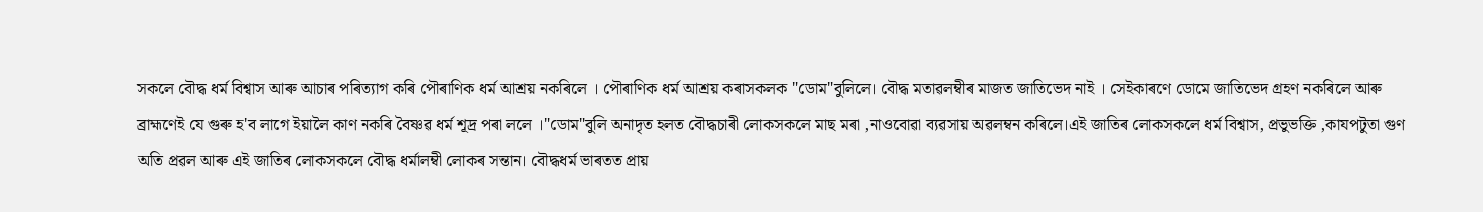সকলে বৌদ্ধ ধৰ্ম বিশ্বাস আৰু আচাৰ পৰিত্যাগ কৰি পৌৰাণিক ধৰ্ম আশ্ৰয় নকৰিলে । পৌৰাণিক ধৰ্ম আশ্ৰয় কৰাসকলক "ডোম"বুলিলে। বৌদ্ধ মতাৱলম্বীৰ মাজত জাতিভেদ নাই । সেইকাৰণে ডোমে জাতিভেদ গ্ৰহণ নকৰিলে আৰু ব্ৰাহ্মণেই যে গুৰু হ'ব লাগে ইয়ালৈ কাণ নকৰি বৈষ্ণৱ ধৰ্ম শূদ্ৰ পৰা ললে ।"ডোম"বুলি অনাদৃত হলত বৌদ্ধচাৰী লোকসকলে মাছ মৰা ,নাওবোৱা ব্যৱসায় অৱলম্বন কৰিলে।এই জাতিৰ লোকসকলে ধৰ্ম বিশ্বাস, প্ৰভুভক্তি ,কাযপটুতা গুণ অতি প্ৰৱল আৰু এই জাতিৰ লোকসকলে বৌদ্ধ ধৰ্মালম্বী লোকৰ সন্তান। বৌদ্ধধৰ্ম ভাৰতত প্ৰায়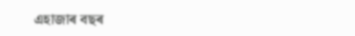এহাজাৰ বছৰ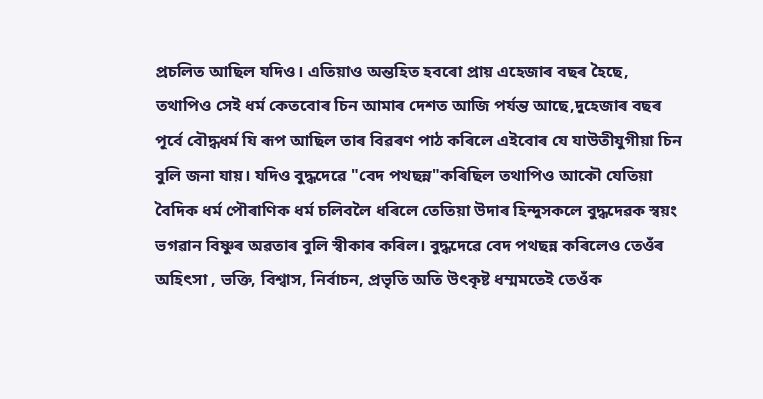প্ৰচলিত আছিল যদিও। এতিয়াও অন্তহিত হবৰো প্ৰায় এহেজাৰ বছৰ হৈছে, তথাপিও সেই ধৰ্ম কেতবোৰ চিন আমাৰ দেশত আজি পৰ্যন্ত আছে,দুহেজাৰ বছৰ পূৰ্বে বৌদ্ধধৰ্ম যি ৰূপ আছিল তাৰ বিৱৰণ পাঠ কৰিলে এইবোৰ যে যাউতীযুগীয়া চিন বুলি জনা যায়। যদিও বুদ্ধদেৱে "বেদ পথছন্ন"কৰিছিল তথাপিও আকৌ যেতিয়া বৈদিক ধৰ্ম পৌৰাণিক ধৰ্ম চলিবলৈ ধৰিলে তেতিয়া উদাৰ হিন্দুসকলে বুদ্ধদেৱক স্বয়ং ভগৱান বিষ্ণুৰ অৱতাৰ বুলি স্বীকাৰ কৰিল। বুদ্ধদেৱে বেদ পথছন্ন কৰিলেও তেওঁৰ অহিৎসা , ভক্তি, বিশ্বাস, নিৰ্বাচন, প্ৰভৃতি অতি উৎকৃষ্ট ধম্মমতেই তেওঁক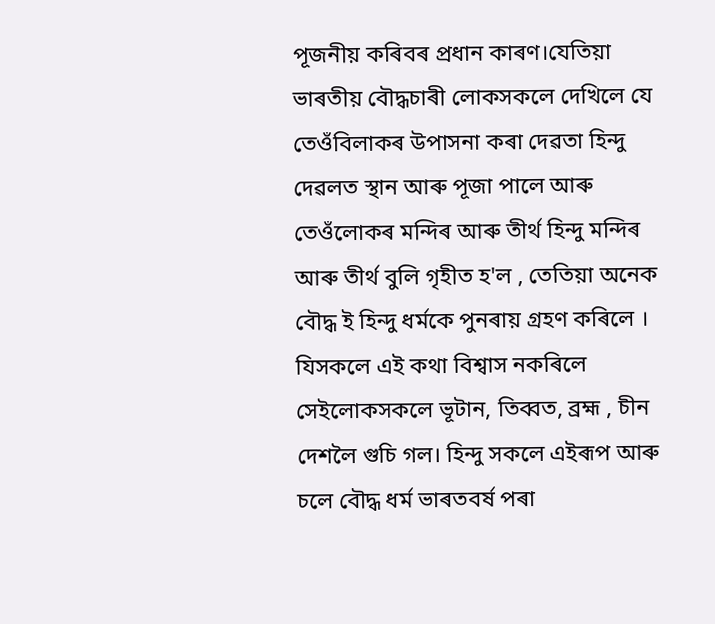পূজনীয় কৰিবৰ প্ৰধান কাৰণ।যেতিয়া ভাৰতীয় বৌদ্ধচাৰী লোকসকলে দেখিলে যে তেওঁবিলাকৰ উপাসনা কৰা দেৱতা হিন্দু দেৱলত স্থান আৰু পূজা পালে আৰু তেওঁলোকৰ মন্দিৰ আৰু তীৰ্থ হিন্দু মন্দিৰ আৰু তীৰ্থ বুলি গৃহীত হ'ল , তেতিয়া অনেক বৌদ্ধ ই হিন্দু ধৰ্মকে পুনৰায় গ্ৰহণ কৰিলে । যিসকলে এই কথা বিশ্বাস নকৰিলে সেইলোকসকলে ভূটান, তিব্বত, ব্ৰহ্ম , চীন দেশলৈ গুচি গল। হিন্দু সকলে এইৰূপ আৰু চলে বৌদ্ধ ধৰ্ম ভাৰতবৰ্ষ পৰা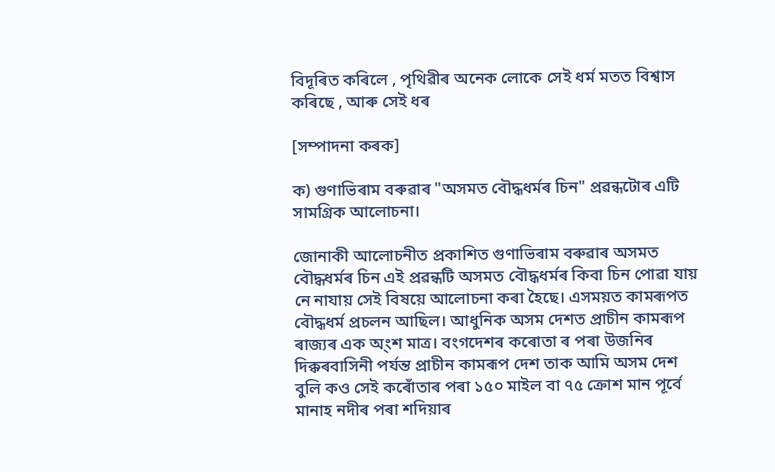বিদূৰিত কৰিলে , পৃথিৱীৰ অনেক লোকে সেই ধৰ্ম মতত বিশ্বাস কৰিছে , আৰু সেই ধৰ

[সম্পাদনা কৰক]

ক) গুণাভিৰাম বৰুৱাৰ "অসমত বৌদ্ধধৰ্মৰ চিন" প্ৰৱন্ধটোৰ এটি সামগ্ৰিক আলোচনা।

জোনাকী আলোচনীত প্ৰকাশিত গুণাভিৰাম বৰুৱাৰ অসমত বৌদ্ধধৰ্মৰ চিন এই প্ৰৱন্ধটি অসমত বৌদ্ধধৰ্মৰ কিবা চিন পোৱা যায় নে নাযায় সেই বিষয়ে আলোচনা কৰা হৈছে। এসময়ত কামৰূপত বৌদ্ধধৰ্ম প্ৰচলন আছিল। আধুনিক অসম দেশত প্ৰাচীন কামৰূপ ৰাজ্যৰ এক অ্ংশ মাত্ৰ। বংগদেশৰ কৰোতা ৰ পৰা উজনিৰ দিক্কৰবাসিনী পৰ্যন্ত প্ৰাচীন কামৰূপ দেশ তাক আমি অসম দেশ বুলি কও সেই কৰোঁতাৰ পৰা ১৫০ মাইল বা ৭৫ ক্ৰোশ মান পূৰ্বে মানাহ নদীৰ পৰা শদিয়াৰ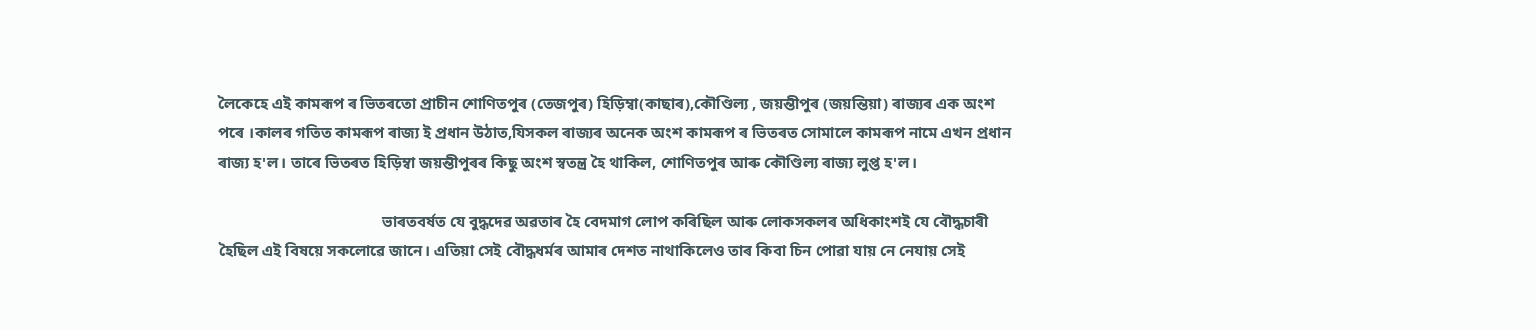লৈকেহে এই কামৰূপ ৰ ভিতৰতো প্ৰাচীন শোণিতপুৰ (তেজপুৰ) হিড়িম্বা(কাছাৰ),কৌণ্ডিল্য , জয়ন্তীপুৰ (জয়ন্তিয়া) ৰাজ্যৰ এক অংশ পৰে ।কালৰ গতিত কামৰূপ ৰাজ্য ই প্ৰধান উঠাত,যিসকল ৰাজ্যৰ অনেক অংশ কামৰূপ ৰ ভিতৰত সোমালে কামৰূপ নামে এখন প্ৰধান ৰাজ্য হ'ল। তাৰে ভিতৰত হিড়িম্বা জয়ন্তীপুৰৰ কিছু অংশ স্বতন্ত্ৰ হৈ থাকিল, শোণিতপুৰ আৰু কৌণ্ডিল্য ৰাজ্য লুপ্ত হ'ল।

                                          ভাৰতবৰ্ষত যে বুদ্ধদেৱ অৱতাৰ হৈ বেদমাগ লোপ কৰিছিল আৰু লোকসকলৰ অধিকাংশই যে বৌদ্ধচাৰী হৈছিল এই বিষয়ে সকলোৱে জানে। এতিয়া সেই বৌদ্ধধৰ্মৰ আমাৰ দেশত নাথাকিলেও তাৰ কিবা চিন পোৱা যায় নে নেযায় সেই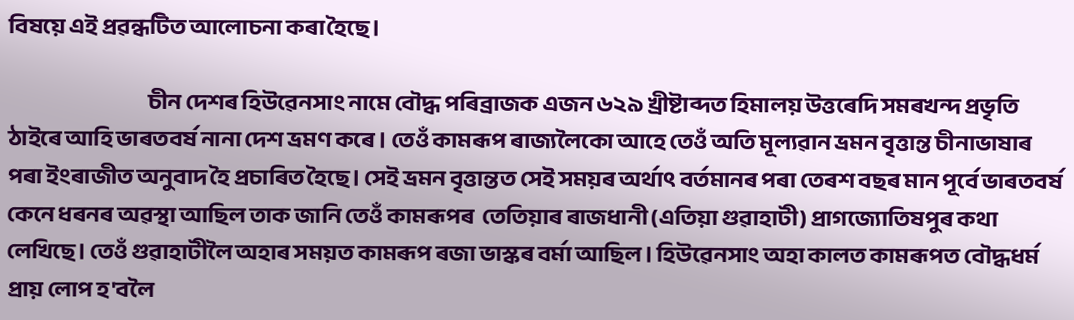বিষয়ে এই প্ৰৱন্ধটিত আলোচনা কৰা হৈছে।

                                       চীন দেশৰ হিউৱেনসাং নামে বৌদ্ধ পৰিব্ৰাজক এজন ৬২৯ খ্ৰীষ্টাব্দত হিমালয় উত্তৰেদি সমৰখ‌ন্দ প্ৰভৃতি ঠাইৰে আহি ভাৰতবৰ্ষ নানা দেশ ভ্ৰমণ কৰে। তেওঁ কামৰূপ ৰাজ্যলৈকো আহে তেওঁ অতি মূল্যৱান ভ্ৰমন বৃত্তান্ত চীনাভাষাৰ পৰা ইংৰাজীত অনুবাদ হৈ প্ৰচাৰিত হৈছে। সেই ভ্ৰমন বৃত্তান্তত সেই সময়ৰ অৰ্থাৎ বৰ্তমানৰ পৰা তেৰশ বছৰ মান পূৰ্বে ভাৰতবৰ্ষ কেনে ধৰনৰ অৱস্থা আছিল তাক জানি তেওঁ কামৰূপৰ  তেতিয়াৰ ৰাজধানী (এতিয়া গুৱাহাটী) প্ৰাগজ্যোতিষপুৰ কথা লেখিছে। তেওঁ গুৱাহাটীলৈ অহাৰ সময়ত কামৰূপ ৰজা ভাস্কৰ বৰ্মা আছিল। হিউৱেনসাং অহা কালত কামৰূপত বৌদ্ধধৰ্ম প্ৰায় লোপ হ'বলৈ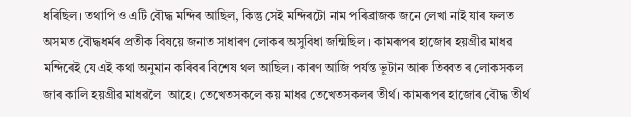ধৰিছিল। তথাপি ও এটি বৌদ্ধ মন্দিৰ আছিল, কিন্তু সেই মন্দিৰটো নাম পৰিব্ৰাজক জনে লেখা নাই যাৰ ফলত অসমত বৌদ্ধধৰ্মৰ প্ৰতীক বিষয়ে জনাত সাধাৰণ লোকৰ অসুবিধা জন্মিছিল । কামৰূপৰ হাজোৰ হয়গ্ৰীৱ মাধৱ মন্দিৰেই যে এই কথা অনুমান কৰিবৰ বিশেষ থল আছিল। কাৰণ আজি পৰ্যন্ত ভূটান আৰু তিব্বত ৰ লোকসকল জাৰ কালি হয়গ্ৰীৱ মাধৱলৈ  আহে। তেখেতসকলে কয় মাধৱ তেখেতসকলৰ তীৰ্থ। কামৰূপৰ হাজোৰ বৌদ্ধ তীৰ্থ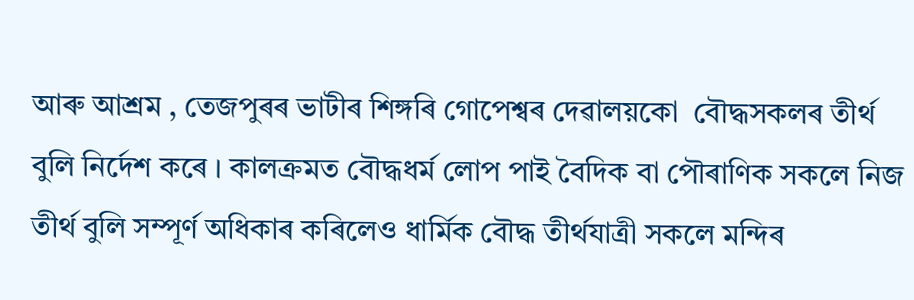আৰু আশ্ৰম , তেজপুৰৰ ভাটীৰ শিঙ্গৰি গোপেশ্বৰ দেৱালয়কো  বৌদ্ধসকলৰ তীৰ্থ বুলি নিৰ্দেশ কৰে । কালক্ৰমত বৌদ্ধধৰ্ম লোপ পাই বৈদিক বা পৌৰাণিক সকলে নিজ তীৰ্থ বুলি সম্পূৰ্ণ অধিকাৰ কৰিলেও ধাৰ্মিক বৌদ্ধ তীৰ্থযাত্ৰী সকলে মন্দিৰ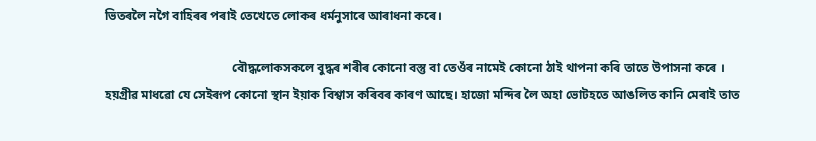ভিতৰলৈ নগৈ বাহিৰৰ পৰাই তেখেতে লোকৰ ধৰ্মনুসাৰে আৰাধনা কৰে।

                                         বৌদ্ধলোকসকলে বুদ্ধৰ শৰীৰ কোনো বস্তু বা তেওঁৰ নামেই কোনো ঠাই থাপনা কৰি তাতে উপাসনা কৰে । হয়গ্ৰীৱ মাধৱো যে সেইৰূপ কোনো স্থান ইয়াক বিশ্বাস কৰিবৰ কাৰণ আছে। হাজো মন্দিৰ লৈ অহা ভোটহতে আঙলিত কানি মেৰাই তাত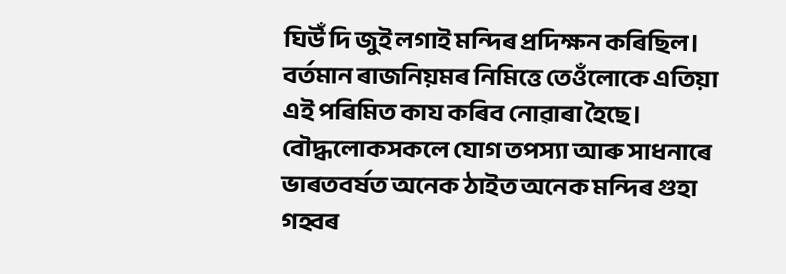ঘিউঁ দি জুই লগাই মন্দিৰ প্ৰদিক্ষন কৰিছিল। বৰ্তমান ৰাজনিয়মৰ নিমিত্তে তেওঁলোকে এতিয়া এই পৰিমিত কায কৰিব নোৱাৰা হৈছে। বৌদ্ধলোকসকলে যোগ তপস্যা আৰু সাধনাৰে ভাৰতবৰ্ষত অনেক ঠাইত অনেক মন্দিৰ গুহা গহ্বৰ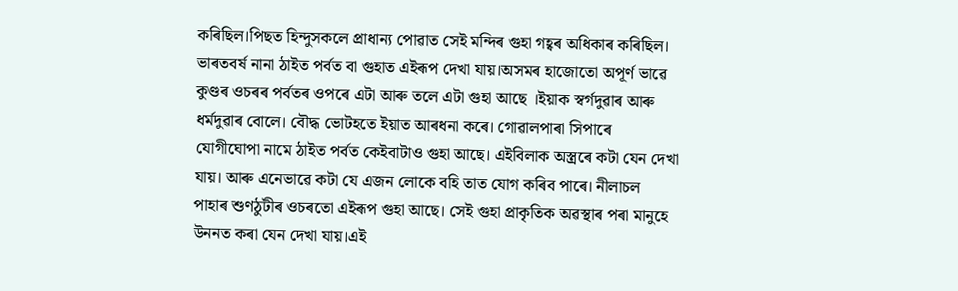কৰিছিল।পিছত হিন্দুসকলে প্ৰাধান্য পোৱাত সেই মন্দিৰ গুহা গহ্বৰ অধিকাৰ কৰিছিল। ভাৰতবৰ্ষ নানা ঠাইত পৰ্বত বা গুহাত এইৰূপ দেখা যায়।অসমৰ হাজোতো অপূৰ্ণ ভাৱে  কুণ্ডৰ ওচৰৰ পৰ্বতৰ ওপৰে এটা আৰু তলে এটা গুহা আছে ।ইয়াক স্বৰ্গদুৱাৰ আৰু ধৰ্মদুৱাৰ বোলে। বৌদ্ধ ভোটহতে ইয়াত আৰধনা কৰে। গোৱালপাৰা সিপাৰে যোগীঘোপা নামে ঠাইত পৰ্বত কেইবাটাও গুহা আছে। এইবিলাক অস্ত্ৰৰে কটা যেন দেখা যায়। আৰু এনেভাৱে কটা যে এজন লোকে বহি তাত যোগ কৰিব পাৰে। নীলাচল পাহাৰ শুণঠুটীৰ ওচৰতো এইৰূপ গুহা আছে। সেই গুহা প্ৰাকৃতিক অৱস্থাৰ পৰা মানুহে উন‌‌নত কৰা যেন দেখা যায়।এই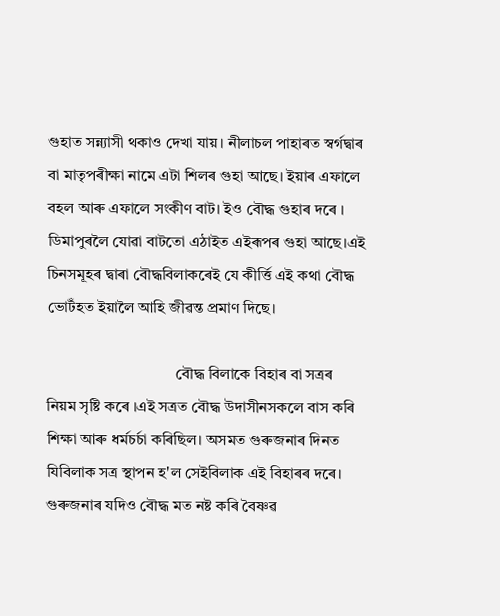গুহাত সন্ন্যাসী থকাও দেখা যায়। নীলাচল পাহাৰত স্বৰ্গদ্বাৰ বা মাতৃপৰীক্ষা নামে এটা শিলৰ গুহা আছে। ইয়াৰ এফালে বহল আৰু এফালে সংকীণ বাট। ইও বৌদ্ধ গুহাৰ দৰে । ডিমাপুৰলৈ যোৱা বাটতো এঠাইত এইৰূপৰ গুহা আছে।এই চিনসমূহৰ দ্বাৰা বৌদ্ধবিলাকৰেই যে কীৰ্ত্তি এই কথা বৌদ্ধ ভোটঁহত ইয়ালৈ আহি জীৱন্ত প্ৰমাণ দিছে।

                                 বৌদ্ধ বিলাকে বিহাৰ বা সত্ৰৰ নিয়ম সৃষ্টি কৰে ।এই সত্ৰত বৌদ্ধ উদাসীনসকলে বাস কৰি শিক্ষা আৰু ধৰ্মচৰ্চা কৰিছিল। অসমত গুৰুজনাৰ দিনত যিবিলাক সত্ৰ স্থাপন হ'ল সেইবিলাক এই বিহাৰৰ দৰে। গুৰুজনাৰ যদিও বৌদ্ধ ‌মত নষ্ট কৰি বৈষ্ণৱ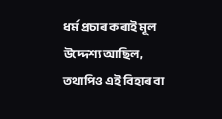ধৰ্ম প্ৰচাৰ কৰাই মূল উদ্দেশ্য আছিল, তথাপিও এই বিহাৰ বা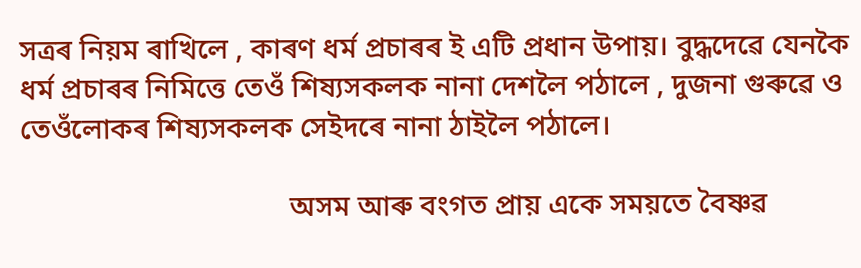সত্ৰৰ নিয়ম ৰাখিলে , কাৰণ ধৰ্ম প্ৰচাৰৰ ই এটি প্ৰধান উপায়। বুদ্ধদেৱে যেনকৈ ধৰ্ম প্ৰচাৰৰ নিমিত্তে তেওঁ শিষ্যসকলক নানা দেশলৈ পঠালে , দুজনা গুৰুৱে ও তেওঁলোকৰ শিষ্যসকলক সেইদৰে নানা ঠাইলৈ পঠালে।

                                     অসম আৰু বংগত প্ৰায় একে সময়তে বৈষ্ণৱ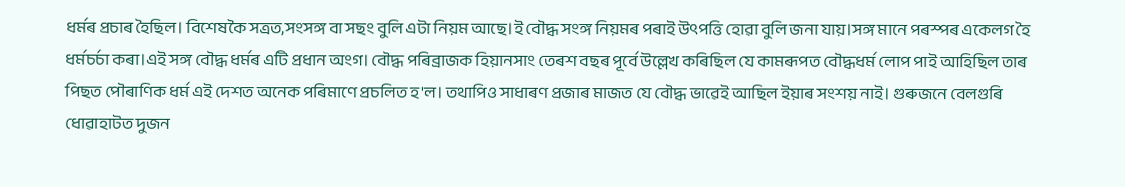ধৰ্মৰ প্ৰচাৰ হৈছিল। বিশেষকৈ সত্ৰত,সংসঙ্গ বা সছং বুলি এটা নিয়ম আছে।ই বৌদ্ধ সংঙ্গ নিয়মৰ পৰাই উৎপত্তি হোৱা বুলি জনা যায়।সঙ্গ মানে পৰস্পৰ একেলগ হৈ ধৰ্মচৰ্চা কৰা।এই সঙ্গ বৌদ্ধ ধৰ্মৰ এটি প্ৰধান অংগ। বৌদ্ধ পৰিব্ৰাজক হিয়ানসাং তেৰশ বছৰ পূৰ্বে উল্লেখ কৰিছিল যে কামৰূপত বৌদ্ধধৰ্ম লোপ পাই আহিছিল তাৰ পিছত পৌৰাণিক ধৰ্ম এই দেশত অনেক পৰিমাণে প্ৰচলিত হ'ল। তথাপিও সাধাৰণ প্ৰজাৰ মাজত যে বৌদ্ধ ভাৱেই আছিল ইয়াৰ সংশয় নাই। গুৰুজনে বেলগুৰি ধোৱাহাটত দুজন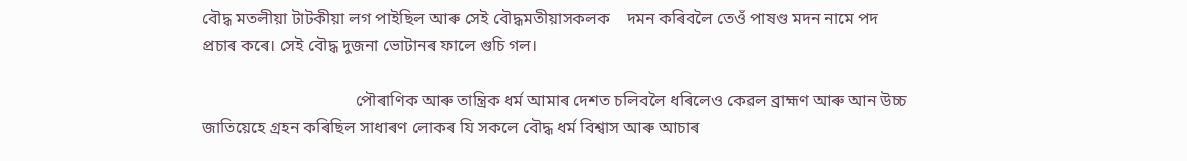বৌদ্ধ মতলীয়া টাটকীয়া লগ পাইছিল আৰু সেই বৌদ্ধমতীয়াসকলক    দমন কৰিবলৈ তেওঁ পাষণ্ড মদন নামে পদ প্ৰচাৰ কৰে। সেই বৌদ্ধ দুজনা ভোটানৰ ফালে গুচি গল।

                                     পৌৰাণিক আৰু তান্ত্ৰিক ধৰ্ম আমাৰ দেশত চলিবলৈ ধৰিলেও কেৱল ব্ৰাহ্মণ আৰু আন উচ্চ জাতিয়েহে গ্ৰহন কৰিছিল সাধাৰণ লোকৰ যি সকলে বৌদ্ধ ধৰ্ম বিশ্বাস আৰু আচাৰ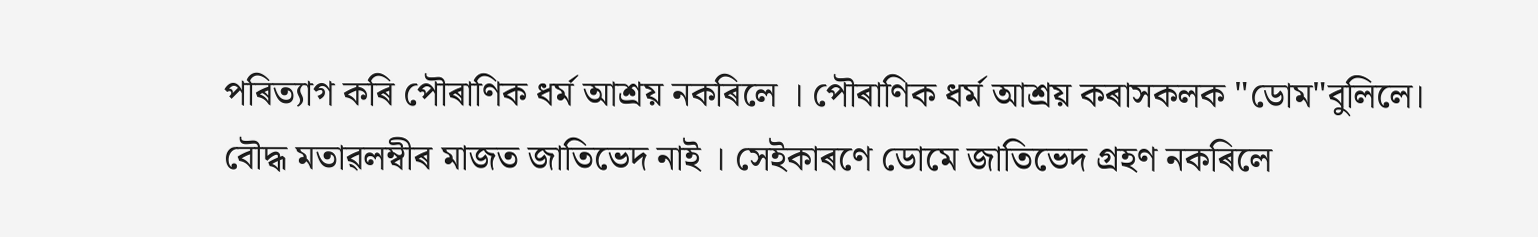পৰিত্যাগ কৰি পৌৰাণিক ধৰ্ম আশ্ৰয় নকৰিলে । পৌৰাণিক ধৰ্ম আশ্ৰয় কৰাসকলক "ডোম"বুলিলে। বৌদ্ধ মতাৱলম্বীৰ মাজত জাতিভেদ নাই । সেইকাৰণে ডোমে জাতিভেদ গ্ৰহণ নকৰিলে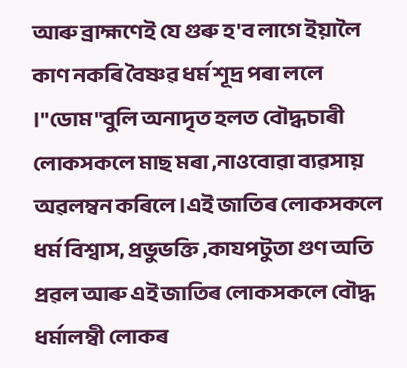আৰু ব্ৰাহ্মণেই যে গুৰু হ'ব লাগে ইয়ালৈ কাণ নকৰি বৈষ্ণৱ ধৰ্ম শূদ্ৰ পৰা ললে ।"ডোম"বুলি অনাদৃত হলত বৌদ্ধচাৰী লোকসকলে মাছ মৰা ,নাওবোৱা ব্যৱসায় অৱলম্বন কৰিলে।এই জাতিৰ লোকসকলে ধৰ্ম বিশ্বাস, প্ৰভুভক্তি ,কাযপটুতা গুণ অতি প্ৰৱল আৰু এই জাতিৰ লোকসকলে বৌদ্ধ ধৰ্মালম্বী লোকৰ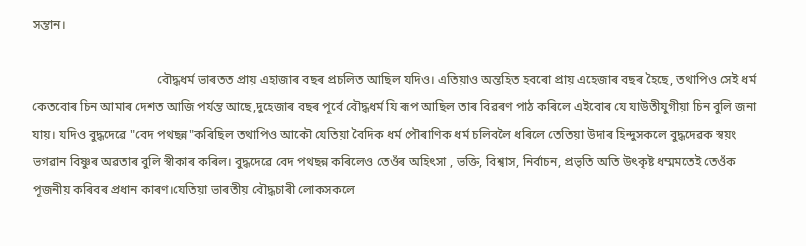সন্তান।

                                        বৌদ্ধধৰ্ম ভাৰতত প্ৰায় এহাজাৰ বছৰ প্ৰচলিত আছিল যদিও। এতিয়াও অন্তহিত হবৰো প্ৰায় এহেজাৰ বছৰ হৈছে, তথাপিও সেই ধৰ্ম কেতবোৰ চিন আমাৰ দেশত আজি পৰ্যন্ত আছে,দুহেজাৰ বছৰ পূৰ্বে বৌদ্ধধৰ্ম যি ৰূপ আছিল তাৰ বিৱৰণ পাঠ কৰিলে এইবোৰ যে যাউতীযুগীয়া চিন বুলি জনা যায়। যদিও বুদ্ধদেৱে "বেদ পথছন্ন"কৰিছিল তথাপিও আকৌ যেতিয়া বৈদিক ধৰ্ম পৌৰাণিক ধৰ্ম চলিবলৈ ধৰিলে তেতিয়া উদাৰ হিন্দুসকলে বুদ্ধদেৱক স্বয়ং ভগৱান বিষ্ণুৰ অৱতাৰ বুলি স্বীকাৰ কৰিল। বুদ্ধদেৱে বেদ পথছন্ন কৰিলেও তেওঁৰ অহিৎসা , ভক্তি, বিশ্বাস, নিৰ্বাচন, প্ৰভৃতি অতি উৎকৃষ্ট ধম্মমতেই তেওঁক পূজনীয় কৰিবৰ প্ৰধান কাৰণ।যেতিয়া ভাৰতীয় বৌদ্ধচাৰী লোকসকলে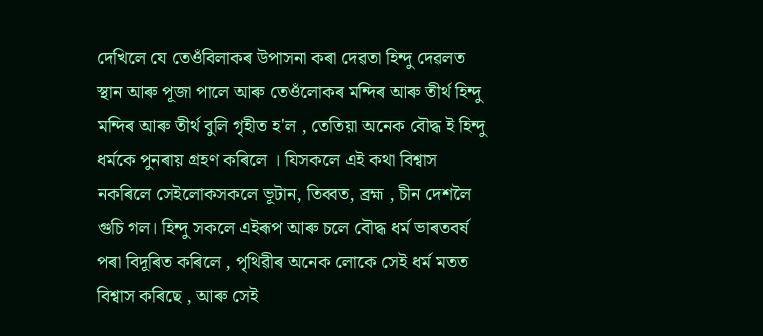দেখিলে যে তেওঁবিলাকৰ উপাসনা কৰা দেৱতা হিন্দু দেৱলত স্থান আৰু পূজা পালে আৰু তেওঁলোকৰ মন্দিৰ আৰু তীৰ্থ হিন্দু মন্দিৰ আৰু তীৰ্থ বুলি গৃহীত হ'ল , তেতিয়া অনেক বৌদ্ধ ই হিন্দু ধৰ্মকে পুনৰায় গ্ৰহণ কৰিলে । যিসকলে এই কথা বিশ্বাস নকৰিলে সেইলোকসকলে ভূটান, তিব্বত, ব্ৰহ্ম , চীন দেশলৈ গুচি গল। হিন্দু সকলে এইৰূপ আৰু চলে বৌদ্ধ ধৰ্ম ভাৰতবৰ্ষ  পৰা বিদূৰিত কৰিলে , পৃথিৱীৰ অনেক লোকে সেই ধৰ্ম মতত বিশ্বাস কৰিছে , আৰু সেই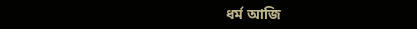ধৰ্ম আজি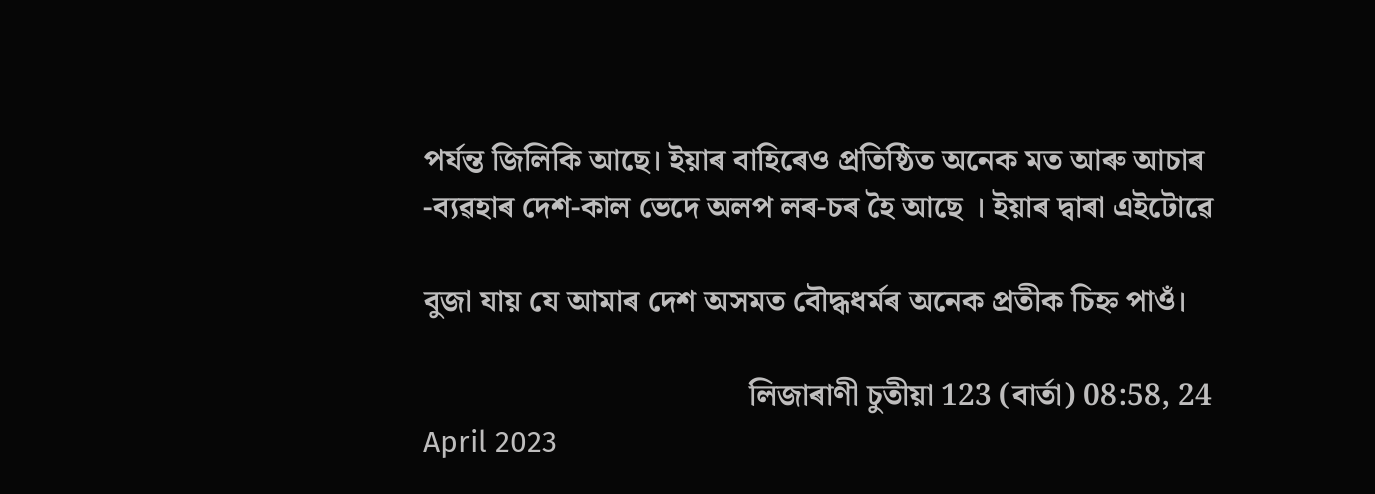পৰ্যন্ত জিলিকি আছে। ইয়াৰ বাহিৰেও প্ৰতিষ্ঠিত অনেক মত আৰু আচাৰ -ব্যৱহাৰ দেশ-কাল ভেদে অলপ লৰ-চৰ হৈ আছে । ইয়াৰ দ্বাৰা এইটোৱে

বুজা যায় যে আমাৰ দেশ অসমত বৌদ্ধধৰ্মৰ অনেক প্ৰতীক চিহ্ন পাওঁ।

                                          লিজাৰাণী চুতীয়া 123 (বাৰ্তা) 08:58, 24 April 2023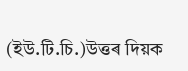(ইউ.টি.চি.)উত্তৰ দিয়ক